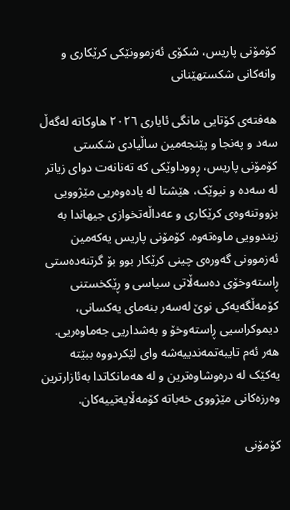کۆمۆنی پاریس، شکۆی ئەزموونێکی کرێکاری و وانەکانی شکستهێنانی

هەفتەی کۆتایی مانگی ئایاری ٢٠٢٦ هاوکاتە لەگەڵ سەد و پەنجا و پێنجەمین ساڵیادی شکستی کۆمۆنی پاریس، ڕووداوێکی کە تەنانەت دوای زیاتر لە سەدە و نیوێک، هێشتا لە یادەوەریی مێژوویی بزووتنەوەی کرێکاری و عەداڵەتخوازی جیهاندا بە زیندوویی ماوەتەوە. کۆمۆنی پاریس یەکەمین ئەزموونی گەورەی چینی کرێکار بوو بۆ گرتنەدەستی ڕاستەوخۆی دەسەڵاتی سیاسی و ڕێکخستنی کۆمەڵگەیەکی نوێ لەسەر بنەمای یەکسانی، دیموکراسیی ڕاستەوخۆ و بەشداریی جەماوەریی. هەر ئەم تایبەتمەندییەشە وای لێکردووە ببێتە یەکێک لە درەوشاوەترین و لە هەمانکاتدا بەئازارترین وەرزەکانی مێژووی خەباتە کۆمەڵایەتییەکان.

کۆمۆنی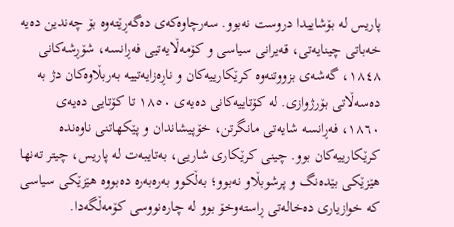پاریس لە بۆشاییدا دروست نەبوو. سەرچاوەکەی دەگەڕێتەوە بۆ چەندین دەیە خەباتی چینایەتی، قەیرانی سیاسی و کۆمەڵایەتیی فەڕانسە، شۆڕشەکانی ١٨٤٨، گەشەی بزووتنەوە کرێکارییەکان و ناڕەزایەتییە بەربڵاوەکان دژ بە دەسەڵاتی بۆرژوازی. لە کۆتاییەکانی دەیەی ١٨٥٠ تا کۆتایی دەیەی ١٨٦٠، فەڕانسە شایەتی مانگرتن، خۆپیشاندان و پێکهاتنی ناوەندە کرێکارییەکان بوو. چینی کرێکاری شاریی، بەتایبەت لە پاریس، چیتر تەنها هێزێکی بێدەنگ و پرشوبڵاو نەبوو؛ بەڵکوو بەرەبەرە دەبووە هێزێکی سیاسی کە خوازیاری دەخالەتی ڕاستەوخۆ بوو لە چارەنووسی کۆمەڵگەدا.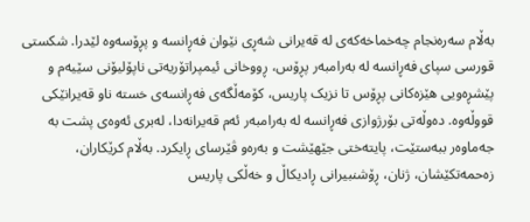بەڵام سەرەنجام چەخماخەکەی لە قەیرانی شەڕی نێوان فەڕانسە و پڕۆسەوە لێدرا. شکستی قورسی سپای فەڕانسە لە بەرامبەر پڕۆس، ڕووخانی ئیمپراتۆریەتی ناپۆلیۆنی سێیەم و پێشڕەویی هێزەکانی پڕۆس تا نزیک پاریس، کۆمەڵگەی فەڕانسەی خستە ناو قەیرانێکی قووڵەوە. دەوڵەتی بۆرژوازی فەڕانسە لە بەرامبەر ئەم قەیرانەدا، لەبری ئەوەی پشت بە جەماوەر ببەستێت، پایتەختی جێهێشت و بەرەو ڤێرسای ڕایکرد. بەڵام کرێکاران، زەحمەتکێشان، ژنان، ڕۆشنبیرانی ڕادیکاڵ و خەڵکی پاریس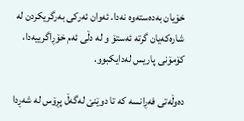خۆیان بەدەستەوە نەدا. ئەوان ئەرکی بەرگریکردن لە شارەکەیان گرتە ئەستۆ و لە دڵی ئەم خۆڕاگرییەدا، کۆمۆنی پاریس لەدایکبوو.

دەوڵەتی فەڕانسە کە تا دوێنێ لەگەڵ پڕۆس لە شەڕدا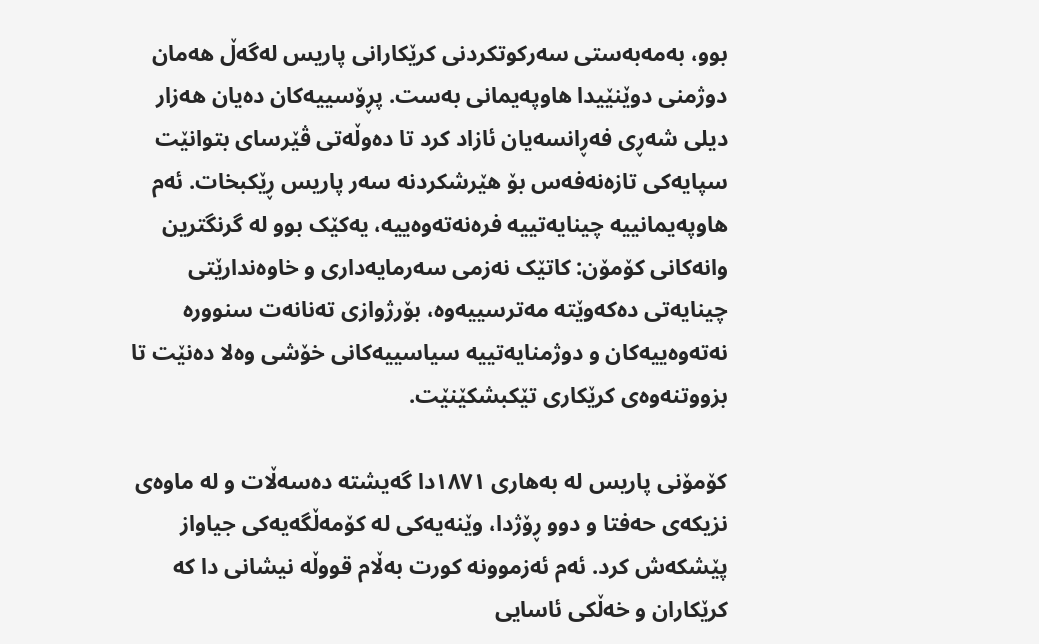بوو، بەمەبەستی سەرکوتکردنی کرێکارانی پاریس لەگەڵ هەمان دوژمنی دوێنێیدا هاوپەیمانی بەست. پڕۆسییەکان دەیان هەزار دیلی شەڕی فەڕانسەیان ئازاد کرد تا دەوڵەتی ڤێرسای بتوانێت سپایەکی تازەنەفەس بۆ هێرشکردنە سەر پاریس ڕێکبخات. ئەم هاوپەیمانییە چینایەتییە فرەنەتەوەییە، یەکێک بوو لە گرنگترین وانەکانی کۆمۆن: کاتێک نەزمی سەرمایەداری و خاوەندارێتی چینایەتی دەکەوێتە مەترسییەوە، بۆرژوازی تەنانەت سنوورە نەتەوەییەکان و دوژمنایەتییە سیاسییەکانی خۆشی وەلا دەنێت تا بزووتنەوەی کرێکاری تێکبشکێنێت.

کۆمۆنی پاریس لە بەهاری ١٨٧١دا گەیشتە دەسەڵات و لە ماوەی نزیکەی حەفتا و دوو ڕۆژدا، وێنەیەکی لە کۆمەڵگەیەکی جیاواز پێشکەش کرد. ئەم ئەزموونە کورت بەڵام قووڵە نیشانی دا کە کرێکاران و خەڵکی ئاسایی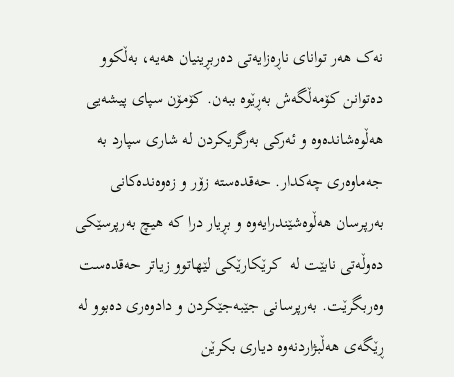نەک هەر توانای ناڕەزایەتی دەربڕینیان هەیە، بەڵکوو دەتوانن کۆمەڵگەش بەڕێوە ببەن. کۆمۆن سپای پیشەیی هەڵوەشاندەوە و ئەرکی بەرگریکردن لە شاری سپارد بە جەماوەری چەکدار. حەقدەستە زۆر و زەوەندەکانی بەرپرسان هەڵوەشێندرایەوە و بڕیار درا کە هیچ بەرپرسێکی دەوڵەتی نابێت لە  کرێکارێکی لێهاتوو زیاتر حەقدەست وەربگرێت. بەرپرسانی جێبەجێکردن و دادوەری دەبوو لە ڕێگەی هەڵبژاردنەوە دیاری بکرێن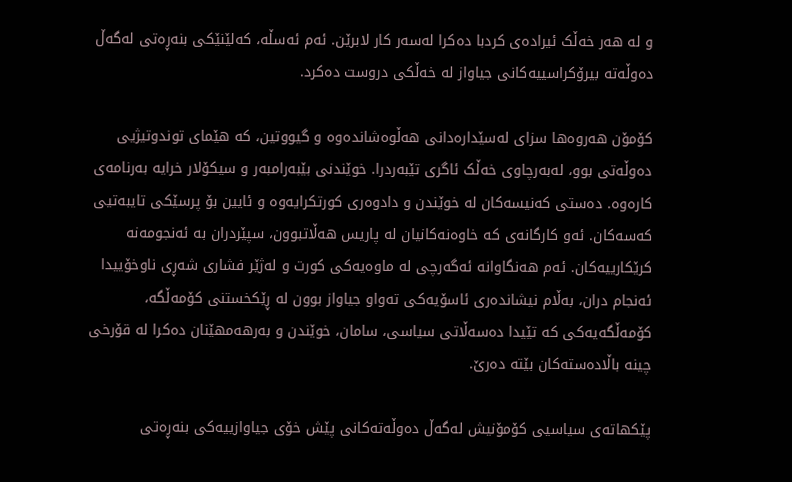و لە هەر خەڵک ئیرادەی کردبا دەکرا لەسەر کار لابرێن. ئەم ئەسڵە، کەلێنێکی بنەڕەتی لەگەڵ دەوڵەتە بیرۆکراسییەکانی جیاواز لە خەڵکی دروست دەکرد.

کۆمۆن هەروەها سزای لەسێدارەدانی هەڵوەشاندەوە و گیووتین، کە هێمای توندوتیژیی دەوڵەتی بوو، لەبەرچاوی خەڵک ئاگری تێبەردرا. خوێندنی بێبەرامبەر و سیکۆلار خرایە بەرنامەی کارەوە. دەستی کەنیسەکان لە خوێندن و دادوەری کورتکرایەوە و ئایین بۆ پرسێکی تایبەتیی کەسەکان. ئەو کارگانەی کە خاوەنەکانیان لە پاریس هەڵاتبوون، سپێردران بە ئەنجومەنە کرێکارییەکان. ئەم هەنگاوانە ئەگەرچی لە ماوەیەکی کورت و لەژێر فشاری شەڕی ناوخۆییدا ئەنجام دران، بەڵام نیشاندەری ئاسۆیەکی تەواو جیاواز بوون لە ڕێکخستنی کۆمەڵگە، کۆمەڵگەیەکی کە تێیدا دەسەڵاتی سیاسی، سامان، خوێندن و بەرهەمهێنان دەکرا لە قۆرخی چینە باڵادەستەکان بێتە دەرێ.

پێکهاتەی سیاسیی کۆمۆنیش لەگەڵ دەوڵەتەکانی پێش خۆی جیاوازییەکی بنەڕەتی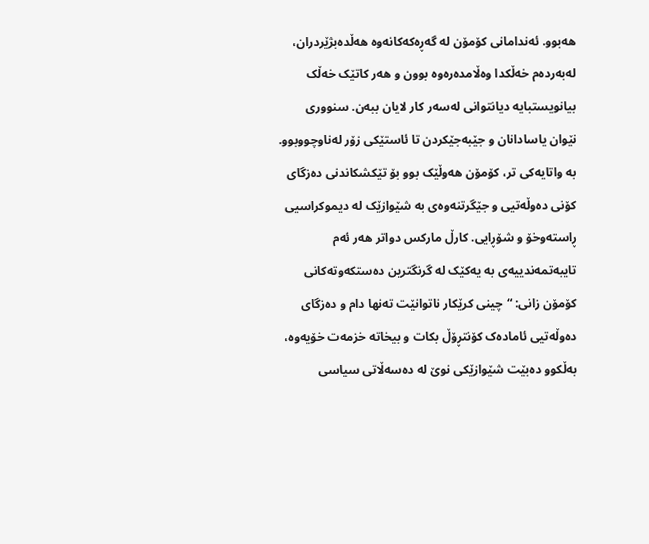هەبوو. ئەندامانی کۆمۆن لە گەڕەکەکانەوە هەڵدەبژێردران، لەبەردەم خەڵکدا وەڵامدەرەوە بوون و هەر کاتێک خەڵک بیانویستبایە دیانتوانی لەسەر کار لایان ببەن. سنووری نێوان یاسادانان و جێبەجێکردن تا ئاستێکی زۆر لەناوچووبوو. بە واتایەکی تر، کۆمۆن هەوڵێک بوو بۆ تێکشکاندنی دەزگای کۆنی دەوڵەتیی و جێگرتنەوەی بە شێوازێک لە دیموکراسیی ڕاستەوخۆ و شۆڕایی. کارڵ مارکس دواتر هەر ئەم تایبەتمەندییەی بە یەکێک لە گرنگترین دەستکەوتەکانی کۆمۆن زانی: “چینی کرێکار ناتوانێت تەنها دام و دەزگای دەوڵەتیی ئامادەک کۆنتڕۆڵ بکات و بیخاتە خزمەت خۆیەوە، بەڵکوو دەبێت شێوازێکی نوێ لە دەسەڵاتی سیاسی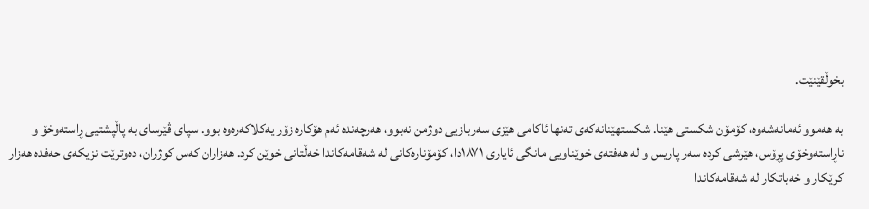بخوڵقێنێت.

بە هەموو ئەمانەشەوە، کۆمۆن شکستی هێنا. شکستهێنانەکەی تەنها ئاکامی هێزی سەربازیی دوژمن نەبوو، هەرچەندە ئەم هۆکارە زۆر یەکلاکەرەوە بوو. سپای ڤێرسای بە پاڵپشتیی ڕاستەوخۆ و ناڕاستەوخۆی پڕۆس، هێرشی کردە سەر پاریس و لە هەفتەی خوێناویی مانگی ئایاری ١٨٧١دا، کۆمۆنارەکانی لە شەقامەکاندا خەڵتانی خوێن کرد. هەزاران کەس کوژران، دەوترێت نزیکەی حەفدە هەزار کرێکار و خەباتکار لە شەقامەکاندا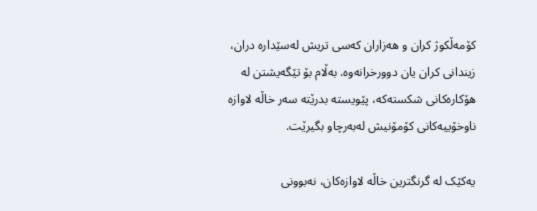کۆمەڵکوژ کران و هەزاران کەسی تریش لەسێدارە دران، زیندانی کران یان دوورخرانەوە. بەڵام بۆ تێگەیشتن لە هۆکارەکانی شکستەکە، پێویستە بدرێتە سەر خاڵە لاوازە ناوخۆییەکانی کۆمۆنیش لەبەرچاو بگیرێت.

یەکێک لە گرنگترین خاڵە لاوازەکان، نەبوونی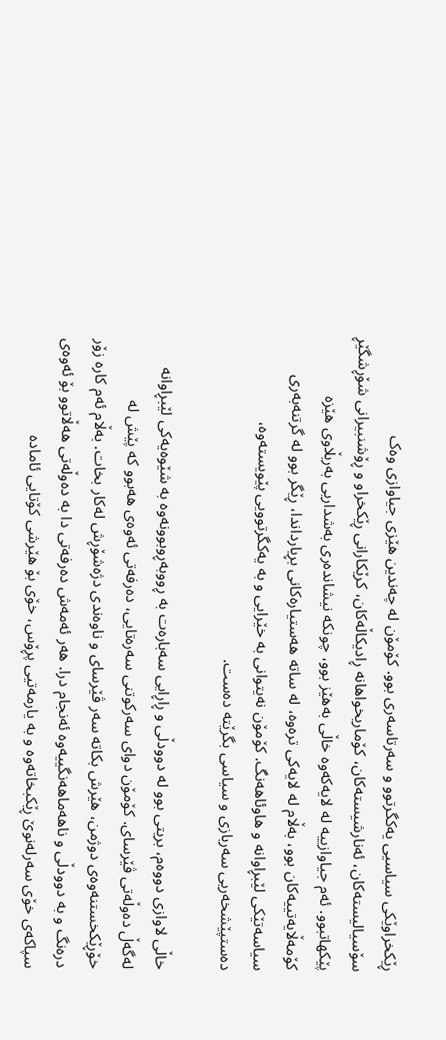ڕێکخراوێکی سیاسیی یەکگرتوو و سەرتاسەری بوو. کۆمۆن لە چەندین هێزی جیاوازی وەک سۆسیالیستەکان، ئەنارشیستەکان، کۆماریخواهانە ڕادیکاڵەکان، کرێکارانی ڕێکخراو و ڕۆشنبیرانی شۆڕشگێڕ پێکهاتبوو. ئەم جیاوازییە لە لایەکەوە خاڵی بەهێز بوو، چونکە نیشاندەری بەشداریی بەربڵاوی هێزە کۆمەڵایەتییەکان بوو، بەڵام لە لایەکی ترەوە، لە ساتە هەستیارەکانی بڕیارداندا، ڕێگر بوو لە گرتنەبەری سیاسەتێکی لێبڕاوانە و هاوئاهەنگ. کۆمۆن نەیتوانی بە خێرایی و بە یەکگرتوویی پێویستەوە، دەستپێشخەریی سەربازی و سیاسی بگرێتە دەست.

خاڵی لاوازی دووەم، بریتی بوو لە دوودڵی و ڕاڕایی سەبارەت بە ڕووبەڕوبوونەوە بە شێوەیەکی لێبڕاوانە لەگەڵ دەوڵەتی ڤێرسای. کۆمۆن دوای سەرکوتنی سەرەتایی، دەرفەتی ئەوەی هەبوو کە پێش لە خۆڕێکخستنەوەی دوژمن، هێرش بکاتە سەر ڤێرسای و ناوەندی دژەشۆڕش لەکار بخات. بەڵام ئەم کارە زۆر درەنگ و بە دوودڵی و ناهەماهەنگییەوە ئەنجام درا. هەر ئەمەش دەرفەتی دا بە دەوڵەتی هەڵاتوو بۆ ئەوەی سپاکەی خۆی سەرلەنوێ ڕێکبخاتەوە و بە یارمەتیی پڕۆس، خۆی بۆ هێرشی کۆتایی ئامادە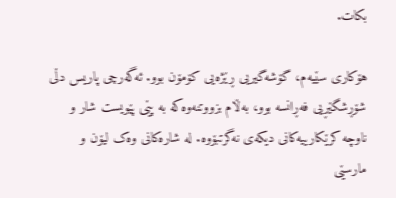بکات.

هۆکاری سێیەم، گۆشەگیریی ڕێژەیی کۆمۆن بوو. ئەگەرچی پاریس دڵی شۆڕشگێڕیی فەڕانسە بوو، بەڵام بزووتنەوەکە بە پێی پێویست شار و ناوچە کرێکارییەکانی دیکەی نەگرتبۆوە. لە شارەکانی وەک لیۆن و مارسێی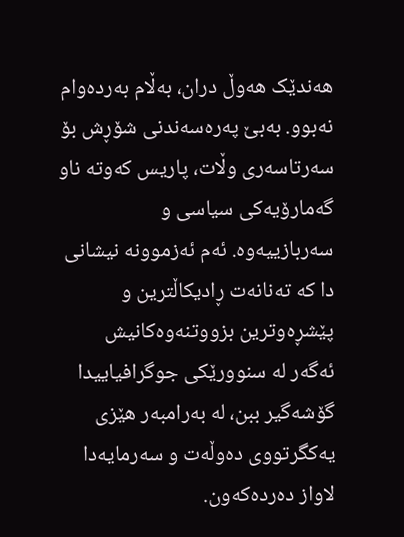هەندێک هەوڵ دران، بەڵام بەردەوام نەبوو. بەبێ پەرەسەندنی شۆڕش بۆ سەرتاسەری وڵات، پاریس کەوتە ناو گەمارۆیەکی سیاسی و سەربازییەوە. ئەم ئەزموونە نیشانی دا کە تەنانەت ڕادیکاڵترین و پێشڕەوترین بزووتنەوەکانیش ئەگەر لە سنوورێکی جوگرافیاییدا گۆشەگیر ببن، لە بەرامبەر هێزی یەکگرتووی دەوڵەت و سەرمایەدا لاواز دەردەکەون.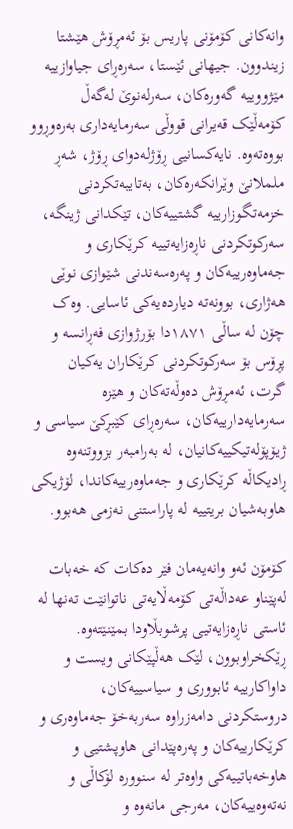وانەکانی کۆمۆنی پاریس بۆ ئه‌مڕۆش هێشتا زیندوون. جیهانی ئێستا، سەرەڕای جیاوازییە مێژووییە گەورەکان، سەرلەنوێ لەگەڵ کۆمەڵێک قەیرانی قووڵی سەرمایەداری بەرەوڕوو بووەتەوە. نایەکسانیی ڕۆژلەدوای ڕۆژ، شەڕ  ململانێ وێرانکەرەکان، بەتایبەتکردنی خزمەتگوزارییە گشتییەکان، تێکدانی ژینگە، سەرکوتکردنی ناڕەزایەتییە کرێکاری و جەماوەرییەکان و پەرەسەندنی شێوازی نوێی هەژاری، بوونەتە دیاردەیەکی ئاسایی. وەک چۆن لە ساڵی ١٨٧١دا بۆرژوازی فەڕانسە و پڕۆس بۆ سەرکوتکردنی کرێکاران یەکیان گرت، ئەمڕۆش دەوڵەتەکان و هێزە سەرمایەدارییەکان، سەرەڕای کێبڕکێ سیاسی و ژیۆپۆلەتیکییەکانیان، لە بەرامبەر بزووتنەوە ڕادیکاڵە کرێکاری و جەماوەرییەکاندا، لۆژیکی هاوبەشیان بریتییە لە پاراستنی نەزمی هەبوو.

کۆمۆن ئەو وانەیەمان فێر دەکات کە خەبات لەپێناو عەداڵەتی کۆمەڵایەتی ناتوانێت تەنها لە ئاستی ناڕەزایەتیی پرشوبڵاودا بمێنێتەوە. ڕێکخراوبوون، لێک هەڵپێکانی ویست و داواکارییە ئابووری و سیاسییەکان، دروستکردنی دامەزراوە سەربەخۆ جەماوەری و کرێکارییەکان و پەرەپێدانی هاوپشتیی و هاوخەباتییەکی واوەتر لە سنوورە لۆکاڵی و نەتەوەییەکان، مەرجی مانەوە و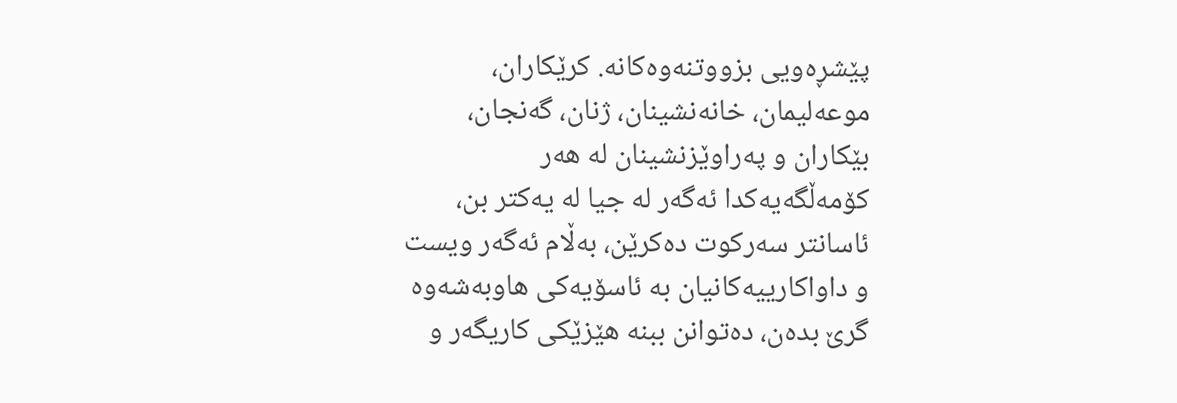پێشڕەویی بزووتنەوەکانە. کرێکاران، موعەلیمان، خانەنشینان، ژنان، گەنجان، بێکاران و پەراوێزنشینان لە هەر کۆمەڵگەیەکدا ئەگەر لە جیا لە یەکتر بن، ئاسانتر سەرکوت دەکرێن، بەڵام ئەگەر ویست و داواکارییەکانیان بە ئاسۆیەکی هاوبەشەوە گرێ بدەن، دەتوانن ببنە هێزێکی کاریگەر و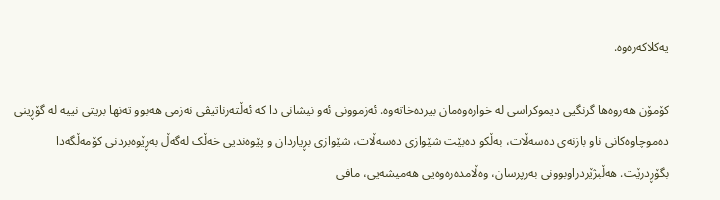یەکلاکەرەوە.

کۆمۆن هەروەها گرنگیی دیموکراسی لە خوارەوەمان بیردەخاتەوە. ئەزموونی ئەو نیشانی دا کە ئەڵتەرناتیڤی نەزمی هەبوو تەنها بریتی نییە لە گۆڕینی دەموچاوەکانی ناو بازنەی دەسەڵات، بەڵکو دەبێت شێوازی دەسەڵات، شێوازی بڕیاردان و پێوەندیی خەڵک لەگەڵ بەڕێوەبردنی کۆمەڵگەدا بگۆڕدرێت. هەڵبژێردراوبوونی بەرپرسان، وەڵامدەرەوەیی هەمیشەیی، مافی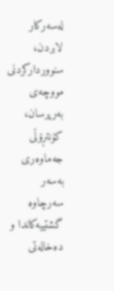لەسەرکار لابردن، سنووردارکردنی مووچەی بەرپرسان، کۆنتڕۆڵی جەماوەری بەسەر سەرچاوە گشتییەکاندا و دەخالەتی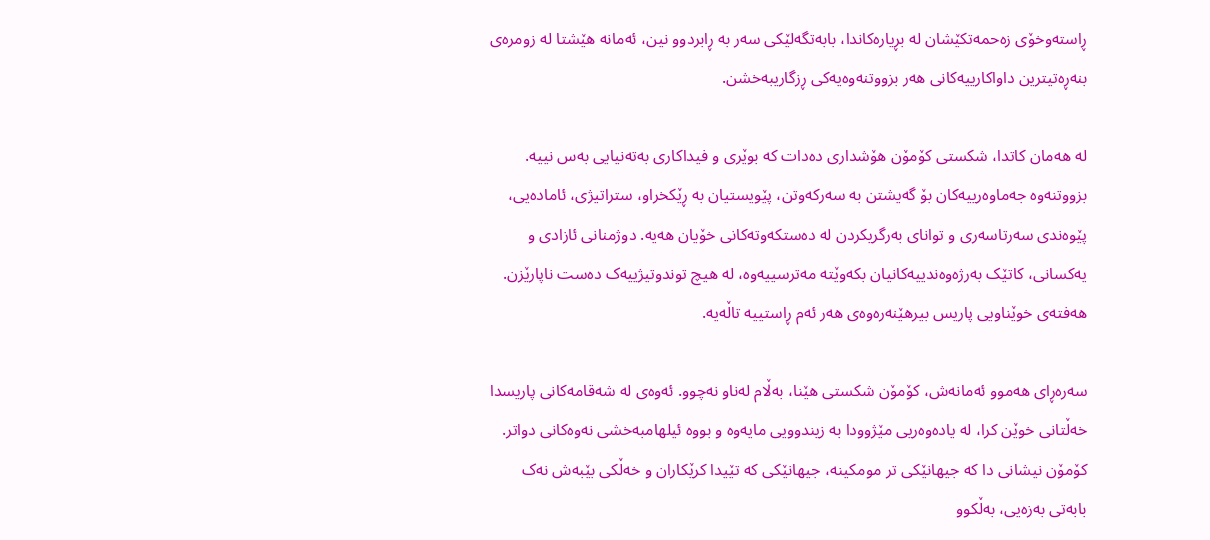ڕاستەوخۆی زەحمەتکێشان لە بڕیارەکاندا، بابەتگەلێکی سەر بە ڕابردوو نین، ئەمانە هێشتا لە زومرەی بنەڕەتیترین داواکارییەکانی هەر بزووتنەوەیەکی ڕزگاریبەخشن.

لە هەمان کاتدا، شکستی کۆمۆن هۆشداری دەدات کە بوێری و فیداکاری بەتەنیایی بەس نییە. بزووتنەوە جەماوەرییەکان بۆ گەیشتن بە سەرکەوتن، پێویستیان بە ڕێکخراو، ستراتیژی، ئامادەیی، پێوەندی سەرتاسەری و توانای بەرگریکردن لە دەستکەوتەکانی خۆیان هەیە. دوژمنانی ئازادی و یەکسانی، کاتێک بەرژەوەندییەکانیان بکەوێتە مەترسییەوە، لە هیچ توندوتیژییەک دەست ناپارێزن. هەفتەی خوێناویی پاریس بیرهێنەرەوەی هەر ئەم ڕاستییە تاڵەیە.

سەرەڕای هەموو ئەمانەش، کۆمۆن شکستی هێنا، بەڵام لەناو نەچوو. ئەوەی لە شەقامەکانی پاریسدا خەڵتانی خوێن کرا، لە یادەوەریی مێژوودا بە زیندوویی مایەوە و بووە ئیلهامبەخشی نەوەکانی دواتر. کۆمۆن نیشانی دا کە جیهانێکی تر مومکینە، جیهانێکی کە تێیدا کرێکاران و خەڵکی بێبەش نەک بابەتی بەزەیی، بەڵکوو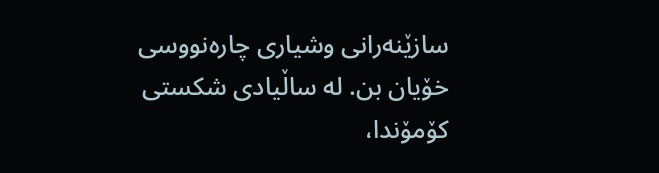سازێنەرانی وشیاری چارەنووسی خۆیان بن. لە ساڵیادی شکستی کۆمۆندا،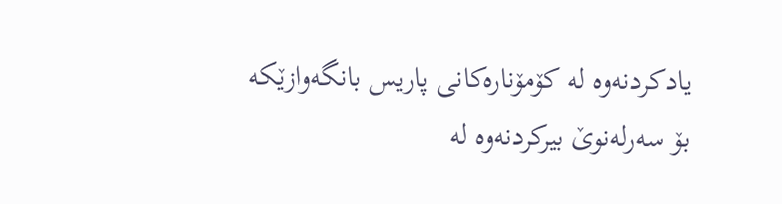یادکردنەوە لە کۆمۆنارەکانی پاریس بانگەوازێکە بۆ سەرلەنوێ بیرکردنەوە لە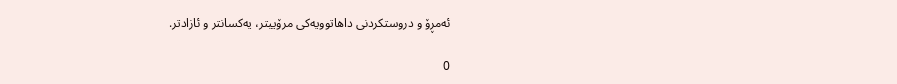ئه‌مڕۆ و دروستکردنی داهاتوویەکی مرۆییتر، یەکسانتر و ئازادتر.

0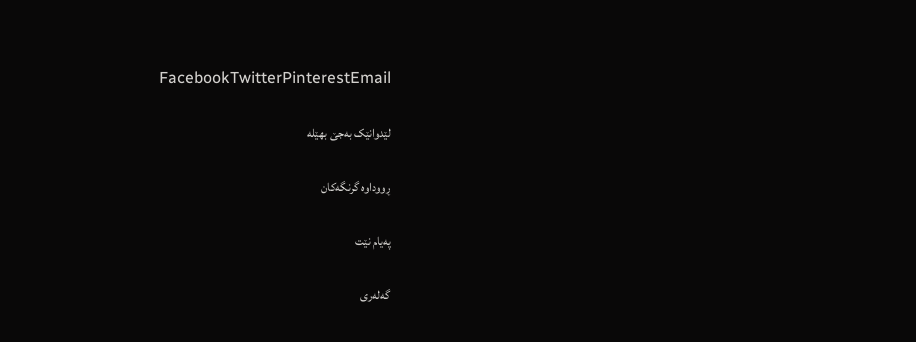FacebookTwitterPinterestEmail

لێدوانێک بەجێ بهێلە

ڕووداوە گرنگەکان

پەیام نێت

گەلەری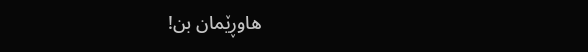هاوڕێمان بن!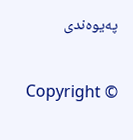پەیوەندی

  Copyright ©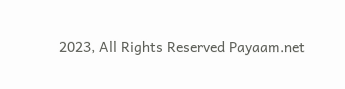2023, All Rights Reserved Payaam.net